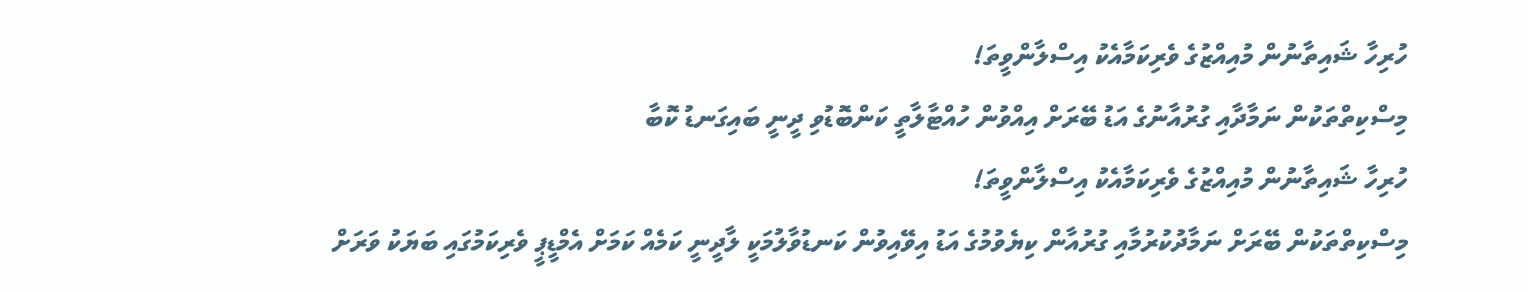ހުރިހާ ޝައިތާނުން މުއިއްޒުގެ ވެރިކަމާއެކު އިސްލާންވީތަ!
މިސްކިތްތަކުން ނަމާދާއި ގުރުއާނުގެ އަޑު ބޭރަށް އިއްވުން ހުއްޓާލާތީ ކަންބޮޑުވި ދީނީ ބައިގަނޑު ކޮބާ
ހުރިހާ ޝައިތާނުން މުއިއްޒުގެ ވެރިކަމާއެކު އިސްލާންވީތަ!
މިސްކިތްތަކުން ބޭރަށް ނަމާދުކުރުމާއި ގުރުއާން ކިޔެވުމުގެ އަޑު އިވޭއިވުން ކަނޑުވާލުމަކީ ލާދީނީ ކަމެއް ކަމަށް އެމްޑީޕީ ވެރިކަމުގައި ބަޔަކު ވަރަށް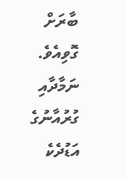ބާރަށް ގޮވިއެވެ. ނަމާދާއި ގުރުއާނުގެ އަޑުދެކެ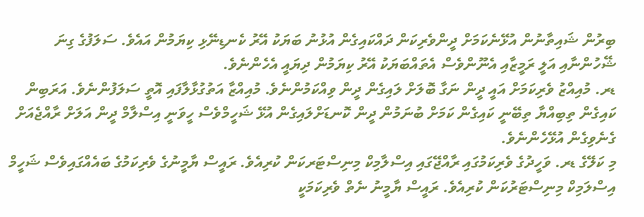ބިރުން ޝައިތާނުން އުޅޭނެކަމަށް ދީންވެރިކަން ދައްކައިގެން އުޅުނު ބަޔަކު އޭރު ކެނޑިނޭޅި ކިޔަމުން އައެވެ. ސަލަފުގެ ގިނަ ޝޭހުންނާއި އަލީ ރަމީޒާއި އެނޫންވެސް އެތައްބަޔަކު އޭރު ކިޔަމުން ދިޔައީ އެހެންނެވެ.
ޑރ. މުއިއްޒު ވެރިކަމަށް އައީ ދީން ނަގާ ބޮލަށް ލައިގެން ދީން ވިއްކަމުންނެވެ. މުއިއްޒާ އަތުގުޅާލާފައި އޮތީ ސަލަފުންނެވެ. އަރަބިން ކައިގެން ތިބިއްޔާ ތިބޭނީ ކައިގެން ކަމަށް ބުނަމުން ދީން ކޮނޑަށްލައިގެން އުޅޭ ޝަހީމްވެސް ހީވަނީ އިސްލާމް ދީން އަލަށް ރާއްޖެއަށް ގެނެވިގެން އުޅޭހެންނެވެ.
މި ކަލޭގެ ޑރ. ވަހީދުގެ ވެރިކަމުގައި ރާއްޖޭގައި އިސްލާމިކް މިނިސްޓަރކަން ކުރިއެވެ. ރައީސް ޔާމީނުގެ ވެރިކަމުގެ ބައެއްގައިވެސް ޝަހީމް އިސްލަމިކް މިނިސްޓަރުކަން ކުރިއެވެ. ރައީސް ޔާމީނު ނެތް ވެރިކަމަކީ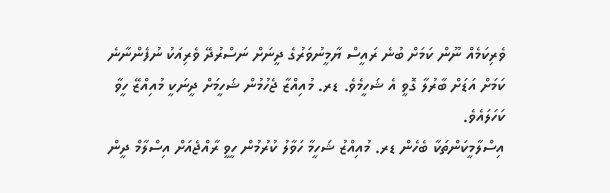ވެރިކަމެއް ނޫން ކަމަށް ބުނެ ރައީސް ޔާމީނުވަރުގެ ދީނަށް ނަސްރުދޭ ވެރިއަކު ނުފެންނާނެ ކަމަށް އަޑަށް ބާރުލާ ގޮވީ އެ ޝަހީމެވެ. ޑރ. މުއިއްޒާ ޖެހުމުން ޝަހީމަށް ދީނަކީ މުއިއްޒޭ ހީވާ ކަހަލައެވެ.
އިސްލާމީކަންތަކާ ބެހެން ޑރ. މުއިއްޒު ޝަހީމާ ހަވާލު ކުރުމުން ހީވީ ރާއްޖެއަށް އިސްލާމް ދީން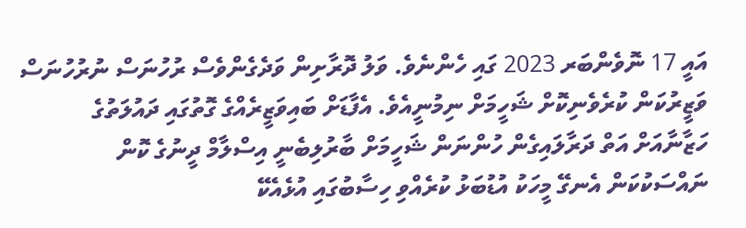އައީ 17 ނޮވެންބަރ 2023 ގައި ހެންނެވެ. ވަލު ދޮރާށިން ވަދެގެންވެސް ރުހުނަސް ނުރުހުނަސް ވަޒީރުކަން ކުރެވެނިކޮށް ޝަހީމަށް ނިމުނީއެވެ. އެފާޑަށް ބައިވަޒީރެއްގެ ގޮތުގައި ދައުލަތުގެ ހަޒާނާއަށް އަތް ދަރާލައިގެން ހުންނަން ޝަހީމަށް ބާރުލިބެނީ އިސްލާމް ދީނުގެ ކޮން ނައްސަކުކަން އެނގޭ މީހަކު އުޑުބަޅު ކުރެއްވި ހިސާބުގައި އުޅެއެކޭ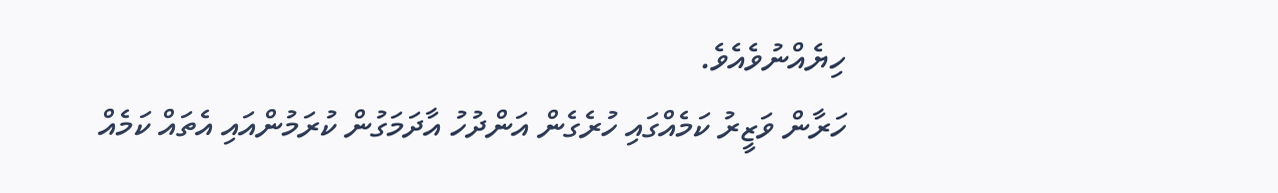ހިޔެއްނުވެއެވެ.
ހަރާން ވަޒީރު ކަމެއްގައި ހުރެގެން އަންދުހު އާދަމަގުން ކުރަމުންއައި އެތައް ކަމެއް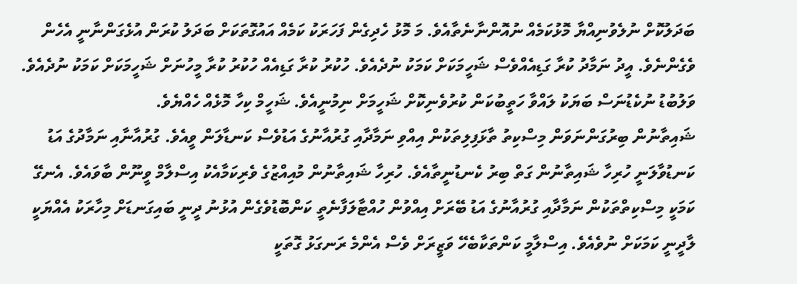ބަދަލުކޮށް ނުލެވުނިއްޔާ މޮޅުކަމެއް ނުއޮންނާނެތާއެވެ. މަ މޮޅު ހެދިގެން ފަހަރަކު ކަމެއް އައުގޮތަކަށް ބަދަލު ކުރަން އުޅެގަންނާނީ އެހެން ވެގެންނެވެ. އީދު ނަމާދު ކުރާ ގަޑިއެއްވެސް ޝަހީމަކަށް ކަމަކު ނުދެއެވެ. ހުކުރު ކުރާ ގަޑިއެއް ހުކުރު ކުރާ މީހުނަށް ޝަހީމަކަށް ކަމަކު ނުދެއެވެ. ވަލުބުޑު ނުކެޑުނަސް ބަޔަކު ލައްވާ ހަތީބުކަން ކުރުވެނިކޮށް ޝަހީމަށް ނިމުނީއެވެ. ޝަހީމް ކިހާ މޮޅެއް ހެއްޔެވެ.
ޝައިތާނުން ބިރުގަންނަވަން މިސްކިތު ތާޅަފިލިތަކުން އިއްވި ނަމާދާއި ގުރުއާނުގެ އަޑުވެސް ކަނޑާލަން ވީއެވެ. ގުރުއާނާއި ނަމާދުގެ އަޑު ކަނޑުވާލަނީ ހުރިހާ ޝައިތާނުން ގަތް ބިރު ކެނޑުނީތާއެވެ. ހުރިހާ ޝައިތާނުން މުއިއްޒުގެ ވެރިކަމާއެކު އިސްލާމް ވީނޫން ބާވައެވެ. އެނގޭ ކަމަކީ މިސްކިތްތަކުން ނަމާދާއި ގުރުއާނުގެ އަޑު ބޭރަށް އިއްވުން ހުއްޓާލަފާނެތީ ކަންބޮޑުވެގެން އުޅުނު ދީނީ ބައިގަނޑަށް މިހާރަކު އެއްޔަކީ ލާދީނީ ކަމަކަށް ނުވެއެވެ. އިސްލާމީ ކަންތަކާބެހޭ ވަޒީރަށް ވެސް އެންމެ ރަނގަޅު ގޮތަކީ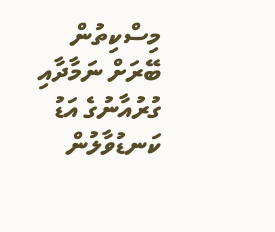މިސްކިތުން ބޭރަށް ނަމާދާއި ގުރުއާނުގެ އަޑު ކަނޑުވާލުން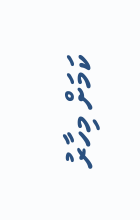ކަމަށް މިހާރު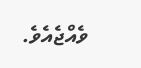ވެއްޖެއެވެ.